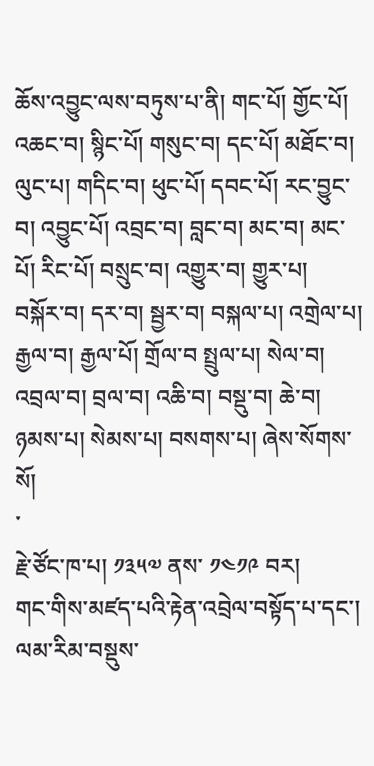ཆོས་འབྱུང་ལས་བཏུས་པ་ནི། གང་པོ། གྱོང་པོ། འཆང་བ། སྙིང་པོ། གསུང་བ། དང་པོ། མཐོང་བ། ལུང་པ། གདིང་བ། ཕུང་པོ། དབང་པོ། རང་བྱུང་བ། འབྱུང་པོ། འབྲང་བ། བླང་བ། མང་བ། མང་པོ། རིང་པོ། བསྲུང་བ། འགྱུར་བ། གྱུར་པ། བསྐོར་བ། དར་བ། སྦྱར་བ། བསྐལ་པ། འགྲེལ་པ། རྒྱལ་བ། རྒྱལ་པོ། གྲོལ་བ སྤྲུལ་པ། སེལ་བ། འབྲལ་བ། བྲལ་བ། འཆི་བ། བསྡུ་བ། ཆེ་བ། ཉམས་པ། སེམས་པ། བསགས་པ། ཞེས་སོགས་སོ།
་
རྗེ་ཙོང་ཁ་པ། ༡༣༥༧ ནས་ ༡༤༡༩ བར།
གང་གིས་མཛད་པའི་རྟེན་འབྲེལ་བསྟོད་པ་དང་། ལམ་རིམ་བསྡུས་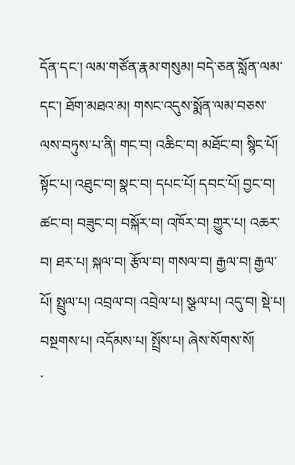དོན་དང་། ལམ་གཙོན་རྣམ་གསུམ། བདེ་ཅན་སློན་ལམ་དང་། ཐོག་མཐའ་མ། གསང་འདུས་སྨོན་ལམ་བཅས་ལས་བཏུས་པ་ནི། གང་བ། འཆིང་བ། མཐོང་བ། སྙིང་པོ། སྟོང་པ། འཐུང་བ། སྣང་བ། དཔང་པོ། དབང་པོ། བྱང་བ། ཚང་བ། བཟུང་བ། བསྐོར་བ། འཁོར་བ། གྱུར་པ། འཆར་བ། ཐར་པ། སྐལ་བ། རྩོལ་བ། གསལ་བ། རྒྱལ་བ། རྒྱལ་པོ། སྤྲུལ་པ། འབྲལ་བ། འབྲེལ་པ། སྩལ་པ། འདུ་བ། སྡེ་པ། བསྔགས་པ། འདོམས་པ། སྤྲོས་པ། ཞེས་སོགས་སོ།
་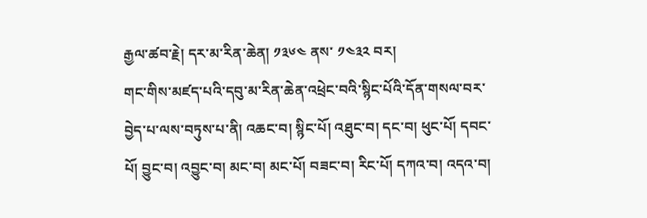རྒྱལ་ཚབ་རྗེ། དར་མ་རིན་ཆེན། ༡༣༦༤ ནས་ ༡༤༣༢ བར།
གང་གིས་མཛད་པའི་དབུ་མ་རིན་ཆེན་འཕྲེང་བའི་སྙིང་པོའི་དོན་གསལ་བར་བྱེད་པ་ལས་བཏུས་པ་ནི། འཆང་བ། སྙིང་པོ། འཐུང་བ། དང་བ། ཕུང་པོ། དབང་པོ། བྱུང་བ། འབྱུང་བ། མང་བ། མང་པོ། བཟང་བ། རིང་པོ། དཀའ་བ། འདའ་བ།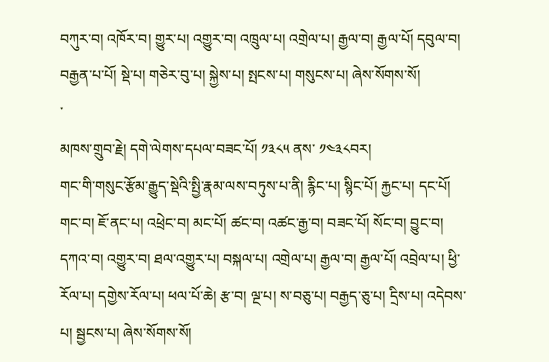བཀུར་བ། འཁོར་བ། གྱུར་པ། འགྱུར་བ། འཁྲུལ་པ། འགྲེལ་པ། རྒྱལ་བ། རྒྱལ་པོ། དབུལ་བ། བརྒྱན་པ་པོ། སྡེ་པ། གཅེར་བུ་པ། སྐྱེས་པ། སྤངས་པ། གསུངས་པ། ཞེས་སོགས་སོ།
་
མཁས་གྲུབ་རྗེ། དགེ་ལེགས་དཔལ་བཟང་པོ། ༡༣༨༥ ནས་ ༡༤༣༨བར།
གང་གི་གསུང་རྩོམ་རྒྱུད་སྡེའི་སྤྱི་རྣམ་ལས་བཏུས་པ་ནི། རྙིང་པ། སྙིང་པོ། རྐྱང་པ། དང་པོ། གང་བ། ཇོ་ནང་པ། འཕྲེང་བ། མང་པོ། ཚང་བ། འཚང་རྒྱ་བ། བཟང་པོ། སོང་བ། བྱུང་བ། དཀའ་བ། འགྱུར་བ། ཐལ་འགྱུར་པ། བསྐལ་པ། འགྲེལ་པ། རྒྱལ་བ། རྒྱལ་པོ། འབྲེལ་པ། ཕྱི་རོལ་པ། དགྱེས་རོལ་པ། ཕལ་པོ་ཆེ། རྩ་བ། ལྔ་པ། ས་བཅུ་པ། བརྒྱད་ཅུ་པ། དྲིས་པ། འདེབས་པ། སྦྱངས་པ། ཞེས་སོགས་སོ།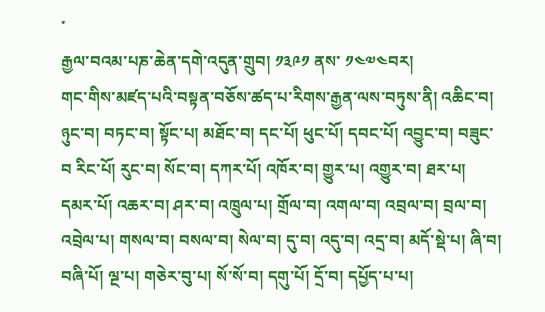་
རྒྱལ་བའམ་པཎ་ཆེན་དགེ་འདུན་གྲུབ། ༡༣༩༡ ནས་ ༡༤༧༤བར།
གང་གིས་མཛད་པའི་བསྟན་བཅོས་ཚད་པ་རིགས་རྒྱན་ལས་བཏུས་ནི། འཆིང་བ། ཉུང་བ། བཏང་བ། སྟོང་པ། མཐོང་བ། དང་པོ། ཕུང་པོ། དབང་པོ། འབྱུང་བ། བཟུང་བ རིང་པོ། རུང་བ། སོང་བ། དཀར་པོ། འཁོར་བ། གྱུར་པ། འགྱུར་བ། ཐར་པ། དམར་པོ། འཆར་བ། ཤར་བ། འཁྲུལ་པ། གྲོལ་བ། འགལ་བ། འབྲལ་བ། བྲལ་བ། འབྲེལ་པ། གསལ་བ། བསལ་བ། སེལ་བ། དུ་བ། འདུ་བ། འདྲ་བ། མདོ་སྡེ་པ། ཞི་བ། བཞི་པོ། ལྔ་པ། གཅེར་བུ་པ། སོ་སོ་བ། དགུ་པོ། དྲོ་བ། དཔྱོད་པ་པ།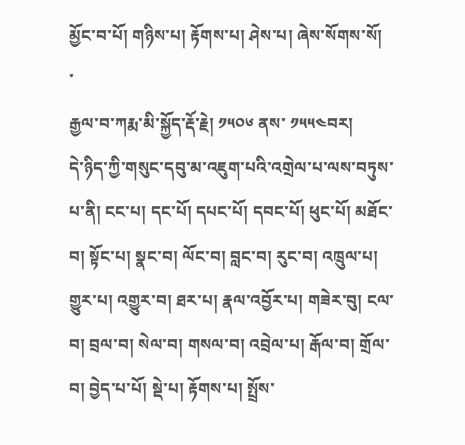མྱོང་བ་པོ། གཉིས་པ། རྟོགས་པ། ཤེས་པ། ཞེས་སོགས་སོ།
་
རྒྱལ་བ་ཀརྨ་མི་སྐྱོད་རྡོ་རྗེ། ༡༥༠༦ ནས་ ༡༥༥༤བར།
དེ་ཉིད་ཀྱི་གསུང་དབུ་མ་འཇུག་པའི་འགྲེལ་པ་ལས་བཏུས་པ་ནི། ངང་པ། དང་པོ། དཔང་པོ། དབང་པོ། ཕུང་པོ། མཐོང་བ། སྟོང་པ། སྣང་བ། ལོང་བ། བླང་བ། རུང་བ། འཁྲུལ་པ། གྱུར་པ། འགྱུར་བ། ཐར་པ། རྣལ་འབྱོར་པ། གཟེར་བུ། ངལ་བ། བྲལ་བ། སེལ་བ། གསལ་བ། འབྲེལ་པ། རྒོལ་བ། གྲོལ་བ། བྱེད་པ་པོ། སྡེ་པ། རྟོགས་པ། སྤྲོས་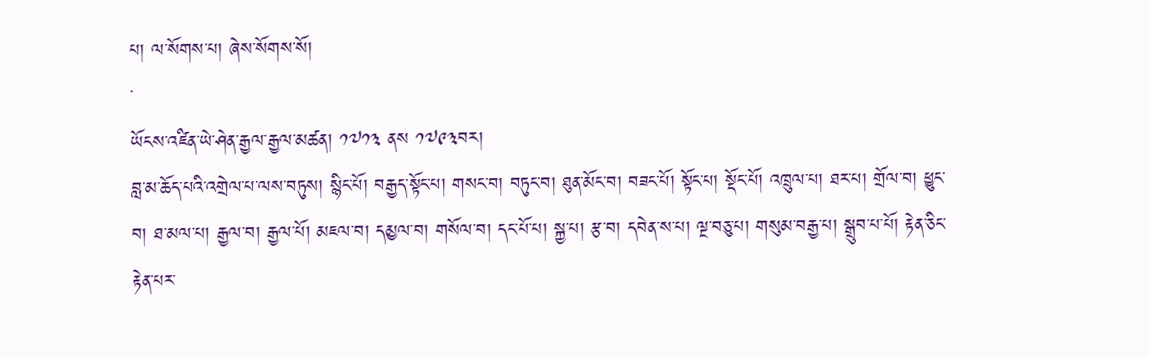པ། ལ་སོགས་པ། ཞེས་སོགས་སོ།
་
ཡོངས་འཛིན་ཡེ་ཤེན་རྒྱལ་རྒྱལ་མཚན། ༡༧༡༣ ནས ༡༧༩༣བར།
བླ་མ་ཆོད་པའི་འགྲེལ་པ་ལས་བཏུས། སྙིང་པོ། བརྒྱད་སྟོང་པ། གསང་བ། བཏུང་བ། ཐུན་མོང་བ། བཟང་པོ། སྟོང་པ། སྡོང་པོ། འཁྲུལ་པ། ཐར་པ། གྲོལ་བ། ཕྱུང་བ། ཐ་མལ་པ། རྒྱལ་བ། རྒྱལ་པོ། མཇལ་བ། དམྱལ་བ། གསོལ་བ། དང་པོ་པ། སྐྱ་པ། རྩ་བ། དབེན་ས་པ། ལྔ་བཅུ་པ། གསུམ་བརྒྱ་པ། སྒྲུབ་པ་པོ། རྟེན་ཅིང་རྟེན་པར་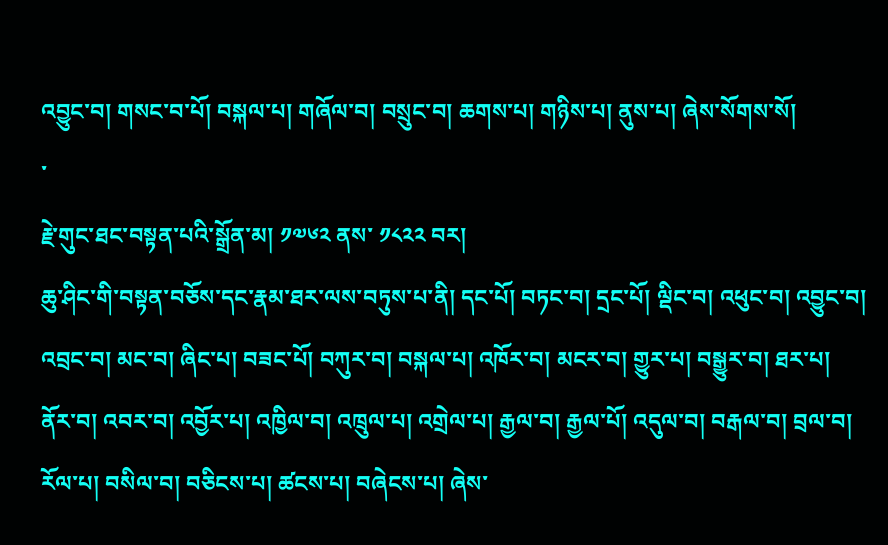འབྱུང་བ། གསང་བ་པོ། བསྐལ་པ། གཞོལ་བ། བསྲུང་བ། ཆགས་པ། གཉིས་པ། ནུས་པ། ཞེས་སོགས་སོ།
་
རྗེ་གུང་ཐང་བསྟན་པའི་སྒྲོན་མ། ༡༧༦༢ ནས་ ༡༨༢༢ བར།
ཆུ་ཤིང་གི་བསྟན་བཅོས་དང་རྣམ་ཐར་ལས་བཏུས་པ་ནི། དང་པོ། བཏང་བ། དྲང་པོ། ལྡིང་བ། འཕུང་བ། འབྱུང་བ། འབྲང་བ། མང་བ། ཞིང་པ། བཟང་པོ། བཀུར་བ། བསྐལ་པ། འཁོར་བ། མངར་བ། གྱུར་པ། བསྒྱུར་བ། ཐར་པ། ནོར་བ། འབར་བ། འབྱོར་པ། འཁྱིལ་བ། འཁྲུལ་པ། འགྲེལ་པ། རྒྱལ་བ། རྒྱལ་པོ། འདུལ་བ། བརྒལ་བ། བྲལ་བ། རོལ་པ། བསིལ་བ། བཅིངས་པ། ཚངས་པ། བཞེངས་པ། ཞེས་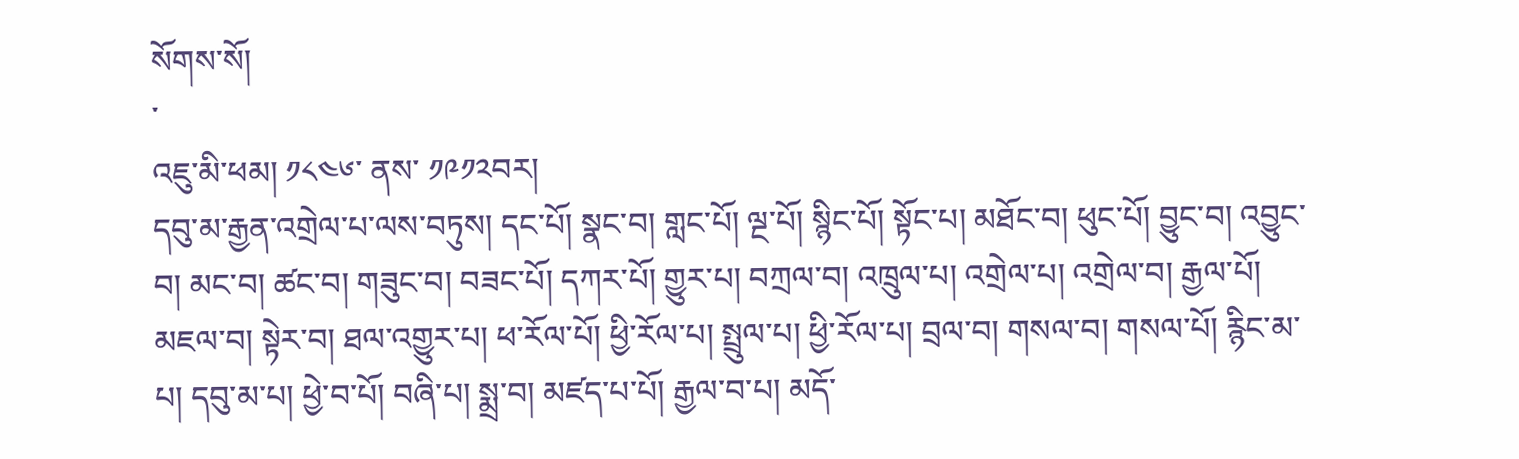སོགས་སོ།
་
འཇུ་མི་ཕམ། ༡༨༤༦་ ནས་ ༡༩༡༢བར།
དབུ་མ་རྒྱན་འགྲེལ་པ་ལས་བཏུས། དང་པོ། སྣང་བ། གླང་པོ། ལྔ་པོ། སྙིང་པོ། སྟོང་པ། མཐོང་བ། ཕུང་པོ། བྱུང་བ། འབྱུང་བ། མང་བ། ཚང་བ། གཟུང་བ། བཟང་པོ། དཀར་པོ། གྱུར་པ། བཀྲལ་བ། འཁྲུལ་པ། འགྲེལ་པ། འགྲེལ་བ། རྒྱལ་པོ། མཇལ་བ། སྟེར་བ། ཐལ་འགྱུར་པ། ཕ་རོལ་པོ། ཕྱི་རོལ་པ། སྤྲུལ་པ། ཕྱི་རོལ་པ། བྲལ་བ། གསལ་བ། གསལ་པོ། རྙིང་མ་པ། དབུ་མ་པ། ཕྱེ་བ་པོ། བཞི་པ། སྨྲ་བ། མཛད་པ་པོ། རྒྱལ་བ་པ། མདོ་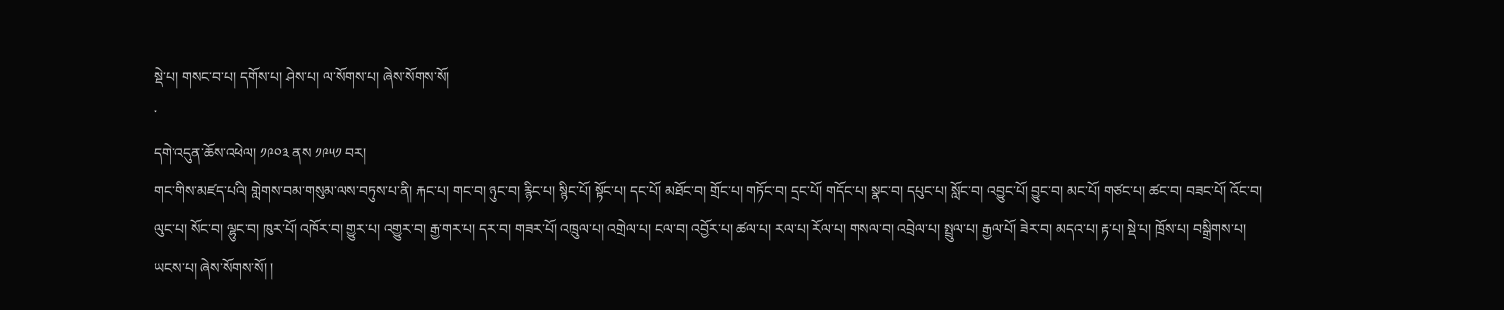སྡེ་པ། གསང་བ་པ། དགོས་པ། ཤེས་པ། ལ་སོགས་པ། ཞེས་སོགས་སོ།
་
དགེ་འདུན་ཆོས་འཕེལ། ༡༩༠༣ ནས ༡༩༥༡ བར།
གང་གིས་མཛད་པའི། གླེགས་བམ་གསུམ་ལས་བཏུས་པ་ནི། རྐང་པ། གང་བ། ཉུང་བ། རྙིང་པ། སྙིང་པོ། སྟོང་པ། དང་པོ། མཐོང་བ། གྲོང་པ། གཏོང་བ། དྲང་པོ། གདོང་པ། སྣང་བ། དཔུང་པ། སློང་བ། འབྱུང་པོ། བྱུང་བ། མང་པོ། གཙང་པ། ཚང་བ། བཟང་པོ། འོང་བ། ལུང་པ། སོང་བ། ལྷུང་བ། ཁུར་པོ། འཁོར་བ། གྱུར་པ། འགྱུར་བ། རྒྱ་གར་པ། དར་བ། གཟར་པོ། འཁྲུལ་པ། འགྲེལ་པ། ངལ་བ། འབྱོར་པ། ཚལ་པ། རལ་པ། རོལ་པ། གསལ་བ། འབྲེལ་པ། སྤྲུལ་པ། རྒྱལ་པོ། ཟེར་བ། མདའ་པ། རྟ་པ། སྡེ་པ། ཁྲོས་པ། བསྒྲིགས་པ། ཡངས་པ། ཞེས་སོགས་སོ། །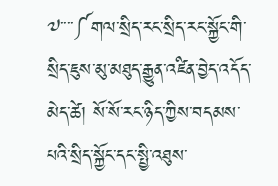༧་་་་༼གལ་སྲིད་རང་སྲིད་རང་སྐྱོང་གི་སྲིད་ཇུས་མུ་མཐུད་རྒྱུན་འཛིན་བྱེད་འདོད་མེད་ཚེ། སོ་སོ་རང་ཉིད་ཀྱིས་བདམས་པའི་སྲིད་སྐྱོང་དང་སྤྱི་འཐུས་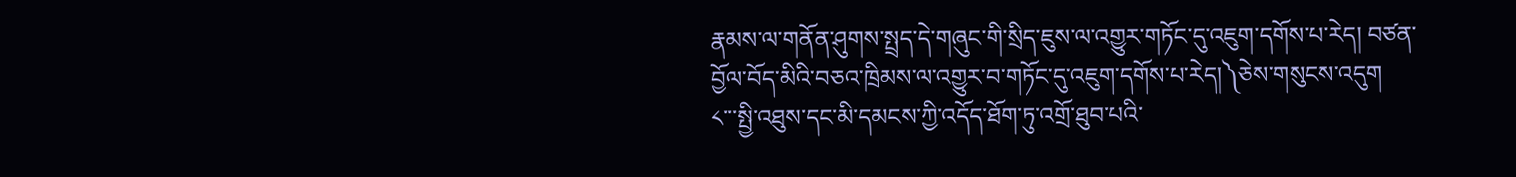རྣམས་ལ་གནོན་ཤུགས་སྤྲད་དེ་གཞུང་གི་སྲིད་ཇུས་ལ་འགྱུར་གཏོང་དུ་འཇུག་དགོས་པ་རེད། བཙན་བྱོལ་བོད་མིའི་བཅའ་ཁྲིམས་ལ་འགྱུར་བ་གཏོང་དུ་འཇུག་དགོས་པ་རེད།༽ཅེས་གསུངས་འདུག
༨་་་སྤྱི་འཐུས་དང་མི་དམངས་ཀྱི་འདོད་ཐོག་ཏུ་འགྲོ་ཐུབ་པའི་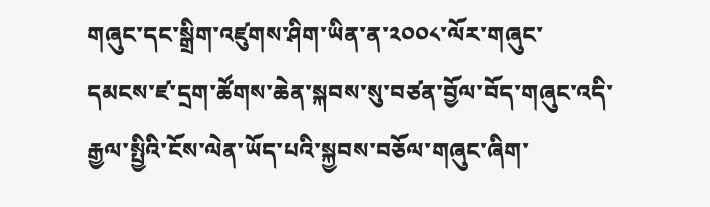གཞུང་དང་སྒྲིག་འཛུགས་ཤིག་ཡིན་ན་༢༠༠༨་ལོར་གཞུང་དམངས་ཛ་དྲག་ཚོགས་ཆེན་སྐབས་སུ་བཙན་བྱོལ་བོད་གཞུང་འདི་རྒྱལ་སྤྱིའི་ངོས་ལེན་ཡོད་པའི་སྐྱབས་བཅོལ་གཞུང་ཞིག་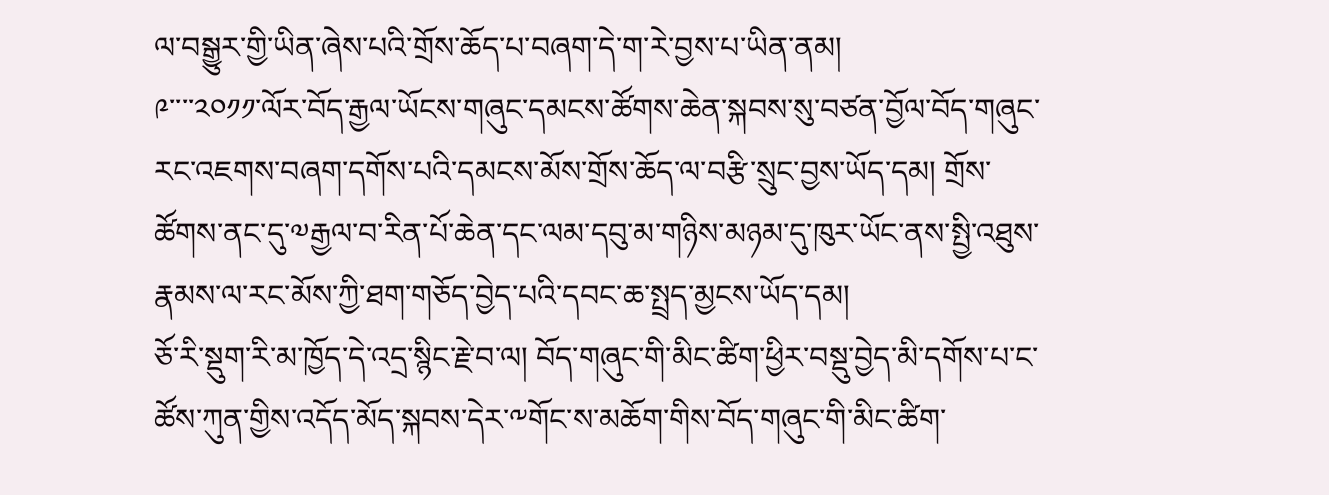ལ་བསྒྱུར་གྱི་ཡིན་ཞེས་པའི་གྲོས་ཆོད་པ་བཞག་དེ་ག་རེ་བྱས་པ་ཡིན་ནམ།
༩་་་་༢༠༡༡་ལོར་བོད་རྒྱལ་ཡོངས་གཞུང་དམངས་ཚོགས་ཆེན་སྐབས་སུ་བཙན་བྱོལ་བོད་གཞུང་རང་འཇགས་བཞག་དགོས་པའི་དམངས་མོས་གྲོས་ཆོད་ལ་བརྩི་སྲུང་བྱས་ཡོད་དམ། གྲོས་ཚོགས་ནང་དུ་༧རྒྱལ་བ་རིན་པོ་ཆེན་དང་ལམ་དབུ་མ་གཉིས་མཉམ་དུ་ཁུར་ཡོང་ནས་སྤྱི་འཐུས་རྣམས་ལ་རང་མོས་ཀྱི་ཐག་གཅོད་བྱེད་པའི་དབང་ཆ་སྤྲད་མྱངས་ཡོད་དམ།
ཅོ་རི་སྡུག་རི་མ་ཁྱོད་དེ་འདྲ་སྙིང་རྗེ་བ་ལ། བོད་གཞུང་གི་མིང་ཚིག་ཕྱིར་བསྡུ་བྱེད་མི་དགོས་པ་ང་ཚོས་ཀུན་གྱིས་འདོད་མོད་སྐབས་དེར་༸གོང་ས་མཆོག་གིས་བོད་གཞུང་གི་མིང་ཚིག་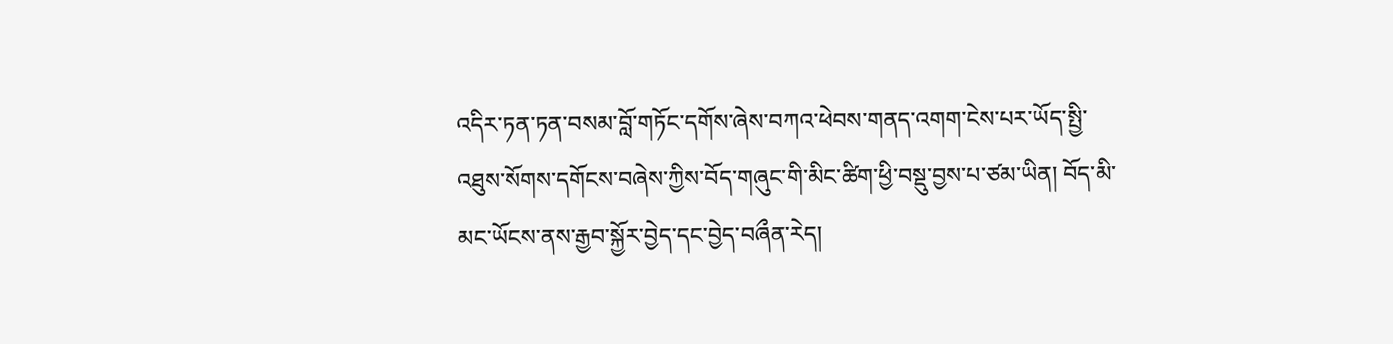འདིར་ཏན་ཏན་བསམ་བློ་གཏོང་དགོས་ཞེས་བཀའ་ཕེབས་གནད་འགག་ངེས་པར་ཡོད་སྤྱི་འཐུས་སོགས་དགོངས་བཞེས་ཀྱིས་བོད་གཞུང་གི་མིང་ཚིག་ཕྱི་བསྡུ་བྱས་པ་ཙམ་ཡིན། བོད་མི་མང་ཡོངས་ནས་རྒྱབ་སྐྱོར་བྱེད་དང་བྱེད་བཞྀན་རེད།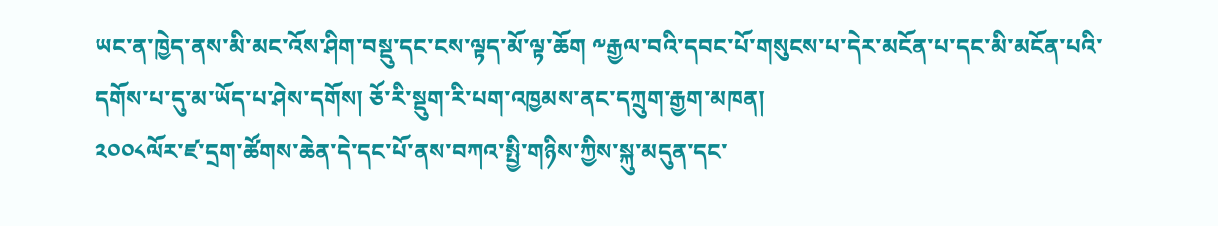ཡང་ན་ཁྱེད་ནས་མི་མང་འོས་ཤིག་བསྡུ་དང་ངས་ལྟད་མོ་ལྟ་ཆོག ༸རྒྱལ་བའི་དབང་པོ་གསུངས་པ་དེར་མངོན་པ་དང་མི་མངོན་པའི་དགོས་པ་དུ་མ་ཡོད་པ་ཤེས་དགོས། ཅོ་རི་སྡུག་རི་པག་འཁྱམས་ནང་དཀྲུག་རྒྱག་མཁན།
༢༠༠༨ལོར་ཛ་དྲག་ཚོགས་ཆེན་དེ་དང་པོ་ནས་བཀའ་སྤྱི་གཉིས་ཀྱིས་སྐུ་མདུན་དང་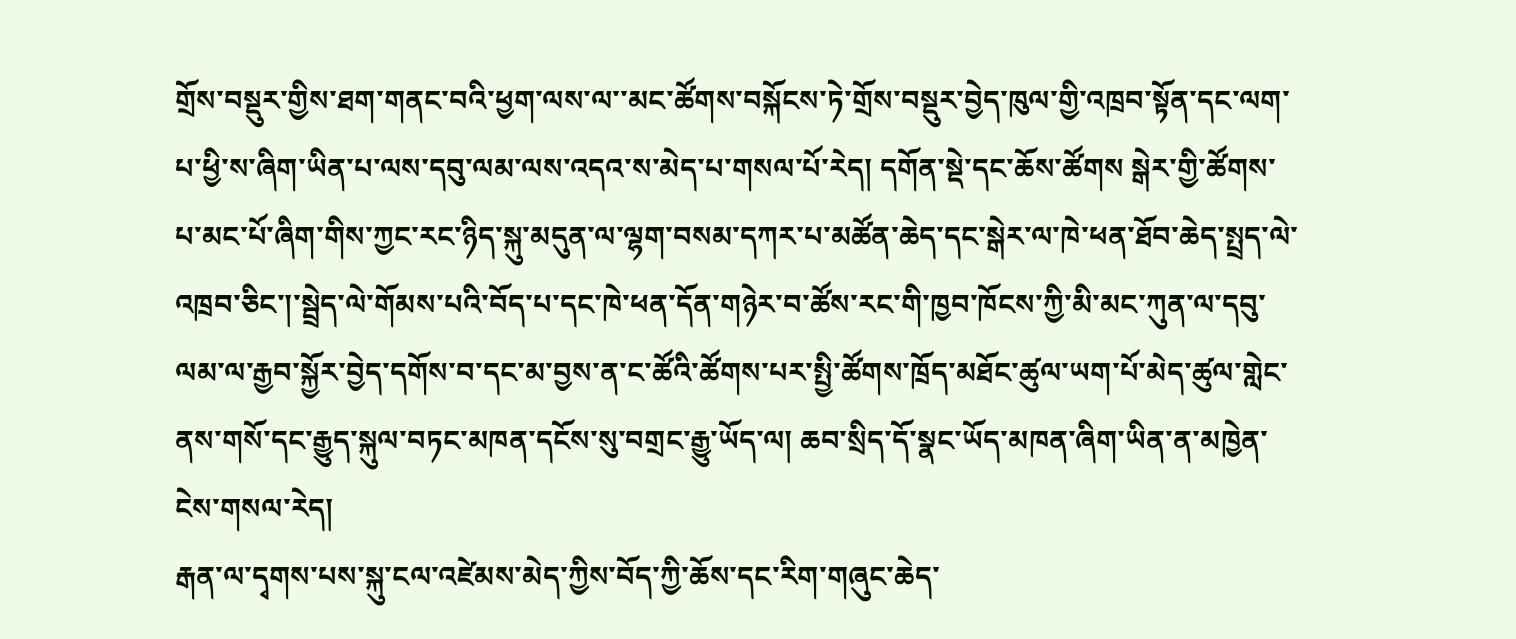གྲོས་བསྡུར་གྱིས་ཐག་གནང་བའི་ཕྱག་ལས་ལ་་མང་ཚོགས་བསྐོངས་ཏེ་གྲོས་བསྡུར་བྱེད་ཁུལ་གྱི་འཁྲབ་སྟོན་དང་ལག་པ་ཕྱི་ས་ཞིག་ཡིན་པ་ལས་དབུ་ལམ་ལས་འདའ་ས་མེད་པ་གསལ་པོ་རེད། དགོན་སྡེ་དང་ཆོས་ཚོགས སྒེར་གྱི་ཚོགས་པ་མང་པོ་ཞིག་གིས་ཀྱང་རང་ཉིད་སྐུ་མདུན་ལ་ལྷག་བསམ་དཀར་པ་མཚོན་ཆེད་དང་སྒེར་ལ་ཁེ་ཕན་ཐོབ་ཆེད་སྤྲད་ལེ་འཁྲབ་ཅིང་།་སྦྲེད་ལེ་གོམས་པའི་བོད་པ་དང་ཁེ་ཕན་དོན་གཉེར་བ་ཚོས་རང་གི་ཁྱབ་ཁོངས་ཀྱི་མི་མང་ཀུན་ལ་དབུ་ལམ་ལ་རྒྱབ་སྐྱོར་བྱེད་དགོས་བ་དང་མ་བྱས་ན་ང་ཚོའི་ཚོགས་པར་སྤྱི་ཚོགས་ཁྲོད་མཐོང་ཚུལ་ཡག་པོ་མེད་ཚུལ་གླེང་ནས་གསོ་དང་རྒྱུད་སྐུལ་བཏང་མཁན་དངོས་སུ་བགྲང་རྒྱུ་ཡོད་ལ། ཆབ་སྲིད་དོ་སྣང་ཡོད་མཁན་ཞིག་ཡིན་ན་མཁྱེན་ངེས་གསལ་རེད།
རྒན་ལ་དྭགས་པས་སྐུ་ངལ་འཛེམས་མེད་ཀྱིས་བོད་ཀྱི་ཆོས་དང་རིག་གཞུང་ཆེད་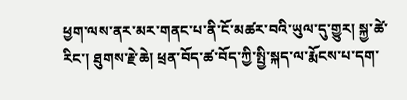ཕྱག་ལས་ནར་མར་གནང་པ་ནི་ངོ་མཚར་བའི་ཡུལ་དུ་གྱུར། སྐྱ་ཚེ་རིང་། ཐུགས་རྗེ་ཆེ། ཕྲན་བོད་ཚ་བོད་ཀྱི་སྤྱི་སྐད་ལ་རྨོངས་པ་དག་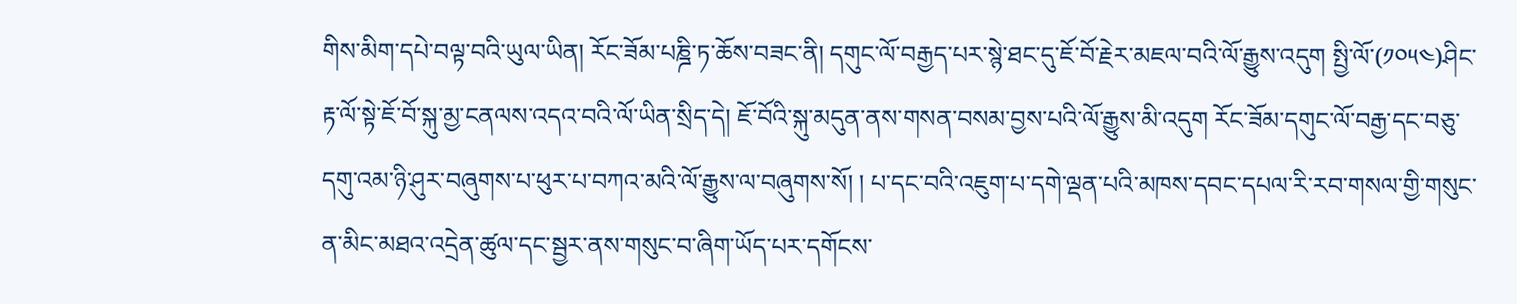གིས་མིག་དཔེ་བལྟ་བའི་ཡུལ་ཡིན། རོང་ཟོམ་པཎྜི་ཏ་ཆོས་བཟང་ནི། དགུང་ལོ་བརྒྱད་པར་སྙེ་ཐང་དུ་ཇོ་བོ་རྗེར་མཇལ་བའི་ལོ་རྒྱུས་འདུག སྤྱི་ལོ་(༡༠༥༤)ཤིང་རྟ་ལོ་སྟེ་ཇོ་བོ་སྐུ་མྱ་ངནལས་འདའ་བའི་ལོ་ཡིན་སྲིད་དེ། ཇོ་བོའི་སྐུ་མདུན་ནས་གསན་བསམ་བྱས་པའི་ལོ་རྒྱུས་མི་འདུག རོང་ཟོམ་དགུང་ལོ་བརྒྱ་དང་བཅུ་དགུ་འམ་ཉི་ཤུར་བཞུགས་པ་ཕུར་པ་བཀའ་མའི་ལོ་རྒྱུས་ལ་བཞུགས་སོ། ། པ་དང་བའི་འཇུག་པ་དགེ་ལྡན་པའི་མཁས་དབང་དཔལ་རི་རབ་གསལ་གྱི་གསུང་ན་མིང་མཐའ་འདྲེན་ཚུལ་དང་སྦྱར་ནས་གསུང་བ་ཞིག་ཡོད་པར་དགོངས་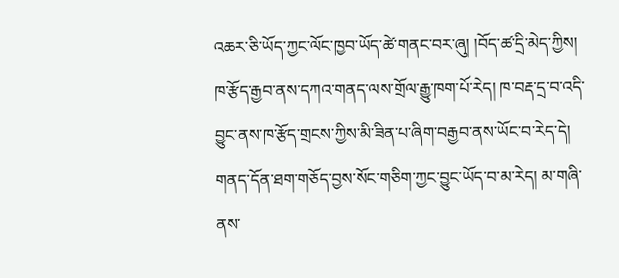འཆར་ཅི་ཡོད་ཀྱང་ལོང་ཁྱབ་ཡོད་ཚེ་གནང་བར་ཞུ། །བོད་ཚ་དྲི་མེད་ཀྱིས།
ཁ་རྩོད་རྒྱབ་ནས་དཀའ་གནད་ལས་གྲོལ་རྒྱུ་ཁག་པོ་རེད། ཁ་བརྡ་དྲ་བ་འདི་བྱུང་ནས་ཁ་རྩོད་གྲངས་ཀྱིས་མི་ཟིན་པ་ཞིག་བརྒྱབ་ནས་ཡོང་བ་རེད་དེ། གནད་དོན་ཐག་གཅོད་བྱས་སོང་གཅིག་ཀྱང་བྱུང་ཡོད་བ་མ་རེད། མ་གཞི་ནས་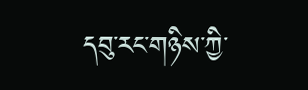དབུ་རང་གཉིས་ཀྱི་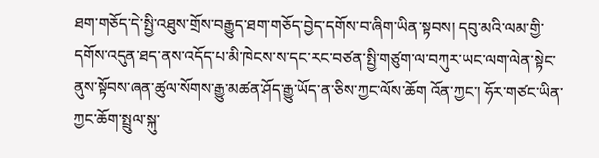ཐག་གཅོད་དེ་སྤྱི་འཐུས་གྲོས་བརྒྱུད་ཐག་གཅོད་བྱེད་དགོས་བ་ཞིག་ཡིན་སྟབས། དབུ་མའི་ལམ་གྱི་དགོས་འདུན་ཐད་ནས་འདོད་པ་མི་ཁེངས་ས་དང་རང་བཙན་སྤྱི་གཙུག་ལ་བཀུར་ཡང་ལག་ལེན་སྟེང་ནུས་སྟོབས་ཞན་ཚུལ་སོགས་རྒྱུ་མཚན་ཤོད་རྒྱུ་ཡོད་ན་ཅིས་ཀྱང་ལོས་ཆོག འོན་ཀྱང་། ཧོར་གཙང་ཡིན་ཀྱང་ཆོག་སྤྲུལ་སྐུ་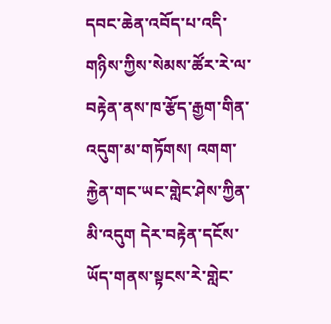དབང་ཆེན་འབོད་པ་འདི་གཉིས་ཀྱིས་སེམས་ཚོར་རེ་ལ་བརྟེན་ནས་ཁ་རྩོད་རྒྱག་གིན་འདུག་མ་གཏོགས། འགག་རྐྱེན་གང་ཡང་གླེང་ཤེས་ཀྱིན་མི་འདུག དེར་བརྟེན་དངོས་ཡོད་གནས་སྟངས་རེ་གླེང་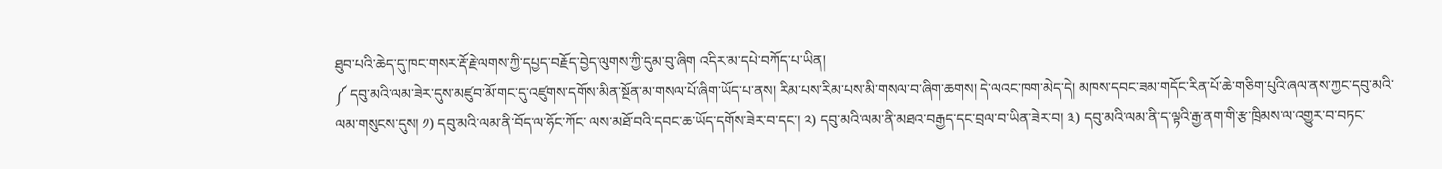ཐུབ་པའི་ཆེད་དུ་ཁང་གསར་རྡོ་རྗེ་ལགས་ཀྱི་དཔྱད་བརྗོད་བྱེད་ལུགས་ཀྱི་དུམ་བུ་ཞིག འདིར་མ་དཔེ་བཀོད་པ་ཡིན།
༼ དབུ་མའི་ལམ་ཟེར་དུས་མཛུབ་མོ་གང་དུ་འཛུགས་དགོས་མིན་སྔོན་མ་གསལ་པོ་ཞིག་ཡོད་པ་ནས། རིམ་པས་རིམ་པས་མི་གསལ་བ་ཞིག་ཆགས། དེ་ལའང་ཁག་མེད་དེ། མཁས་དབང་ཟམ་གདོང་རིན་པོ་ཆེ་གཅིག་པུའི་ཞལ་ནས་ཀྱང་དབུ་མའི་ལམ་གསུངས་དུས། ༡) དབུ་མའི་ལམ་ནི་བོད་ལ་ཧོང་ཀོང་ ལས་མཐོ་བའི་དབང་ཆ་ཡོད་དགོས་ཟེར་བ་དང་། ༢) དབུ་མའི་ལམ་ནི་མཐའ་བརྒྱད་དང་བྲལ་བ་ཡིན་ཟེར་བ། ༣) དབུ་མའི་ལམ་ནི་ད་ལྟའི་རྒྱ་ནག་གི་རྩ་ཁྲིམས་ལ་འགྱུར་བ་བཏང་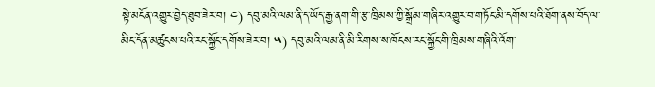སྟེ་མངོན་འགྱུར་བྱེད་ཐུབ་ཟེར་བ། ༤) དབུ་མའི་ལམ་ནི་ད་ཡོད་རྒྱ་ནག་གི་རྩ་ཁྲིམས་ཀྱི་སྒྲོམ་གཞིར་འགྱུར་བ་གཏོང་མི་དགོས་པའི་ཐོག་ནས་བོད་ལ་མིང་དོན་མཚུངས་པའི་རང་སྐྱོང་དགོས་ཟེར་བ། ༥) དབུ་མའི་ལམ་ནི་མི་རིགས་ས་ཁོངས་རང་སྐྱོང་གི་ཁྲིམས་གཞིའི་འོག་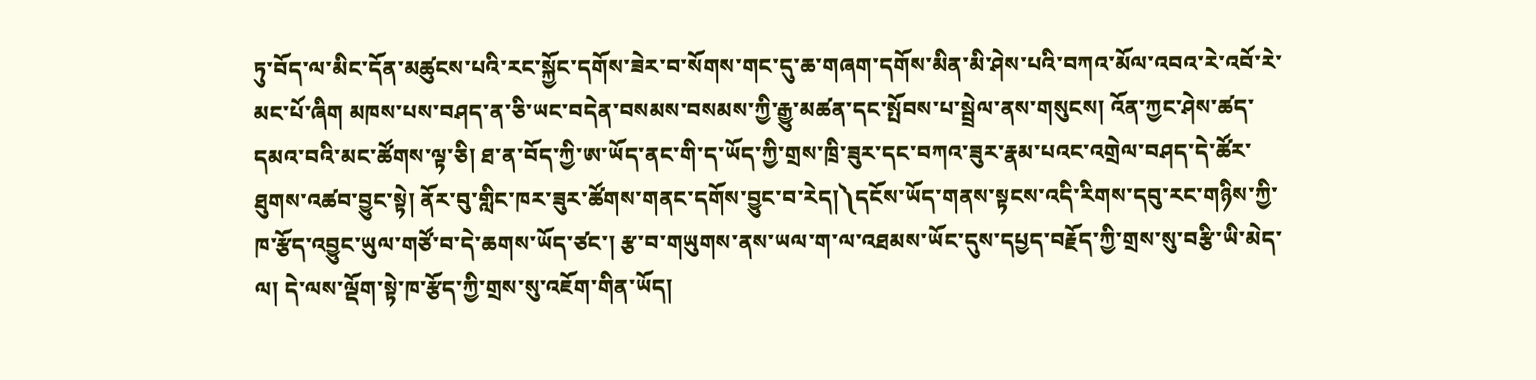ཏུ་བོད་ལ་མིང་དོན་མཚུངས་པའི་རང་སྐྱོང་དགོས་ཟེར་བ་སོགས་གང་དུ་ཆ་གཞག་དགོས་མིན་མི་ཤེས་པའི་བཀའ་མོལ་འབའ་རེ་འབོ་རེ་མང་པོ་ཞིག མཁས་པས་བཤད་ན་ཅི་ཡང་བདེན་བསམས་བསམས་ཀྱི་རྒྱུ་མཚན་དང་སྤོབས་པ་སྦྲེལ་ནས་གསུངས། འོན་ཀྱང་ཤེས་ཚད་དམའ་བའི་མང་ཚོགས་ལྟ་ཅི། ཐ་ན་བོད་ཀྱི་ཨ་ཡོད་ནང་གི་ད་ཡོད་ཀྱི་གྲས་ཁྲི་ཟུར་དང་བཀའ་ཟུར་རྣམ་པའང་འགྲེལ་བཤད་དེ་ཚོར་ཐུགས་འཚབ་བྱུང་སྟེ། ནོར་བུ་གླིང་ཁར་ཟུར་ཚོགས་གནང་དགོས་བྱུང་བ་རེད།༽དངོས་ཡོད་གནས་སྟངས་འདི་རིགས་དབུ་རང་གཉིས་ཀྱི་ཁ་རྩོད་འབྱུང་ཡུལ་གཙོ་བ་དེ་ཆགས་ཡོད་ཙང་། རྩ་བ་གཡུགས་ནས་ཡལ་ག་ལ་འཐམས་ཡོང་དུས་དཔྱད་བརྗོད་ཀྱི་གྲས་སུ་བརྩི་ཡི་མེད་ལ། དེ་ལས་ལྡོག་སྟེ་ཁ་རྩོད་ཀྱི་གྲས་སུ་འཇོག་གིན་ཡོད།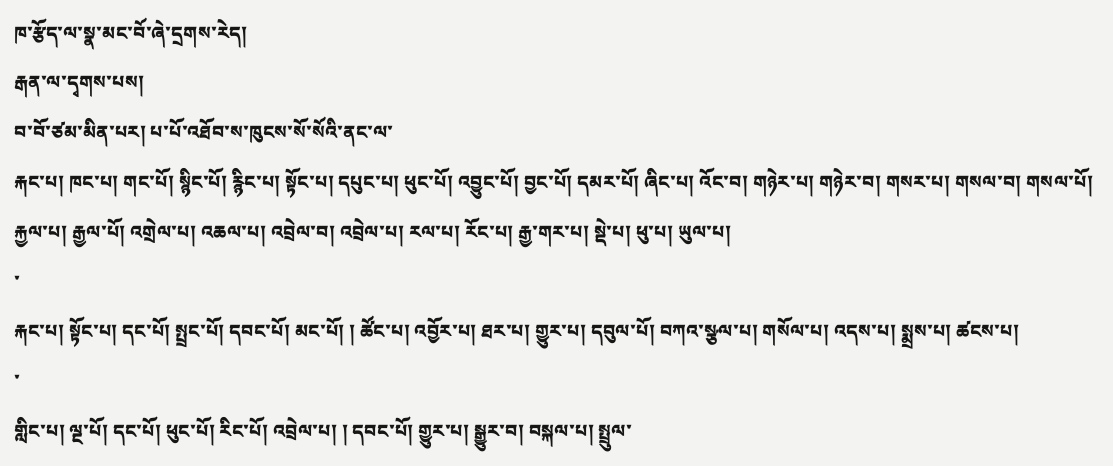ཁ་རྩོད་ལ་སྣ་མང་བོ་ཞེ་དྲགས་རེད།
རྒན་ལ་དྭགས་པས།
བ་བོ་ཙམ་མིན་པར། པ་པོ་འཐོབ་ས་ཁུངས་སོ་སོའི་ནང་ལ་
རྐང་པ། ཁང་པ། གང་པོ། སྙིང་པོ། རྙིང་པ། སྟོང་པ། དཔུང་པ། ཕུང་པོ། འབྱུང་པོ། བྱང་པོ། དམར་པོ། ཞིང་པ། འོང་བ། གཉེར་པ། གཉེར་བ། གསར་པ། གསལ་བ། གསལ་པོ། རྐྱལ་པ། རྒྱལ་པོ། འགྲེལ་པ། འཆལ་པ། འབྲེལ་བ། འབྲེལ་པ། རལ་པ། རོང་པ། རྒྱ་གར་པ། སྡེ་པ། ཕུ་པ། ཡུལ་པ།
་
རྐང་པ། སྟོང་པ། དང་པོ། སྤྲང་པོ། དབང་པོ། མང་པོ། ། ཚོང་པ། འབྱོར་པ། ཐར་པ། གྱུར་པ། དབུལ་པོ། བཀའ་སྩལ་པ། གསོལ་པ། འདས་པ། སྨྲས་པ། ཚངས་པ།
་
གླིང་པ། ལྔ་པོ། དང་པོ། ཕུང་པོ། རིང་པོ། འབྲེལ་པ། ། དབང་པོ། གྱུར་པ། སྒྱུར་བ། བསྐལ་པ། སྤྲུལ་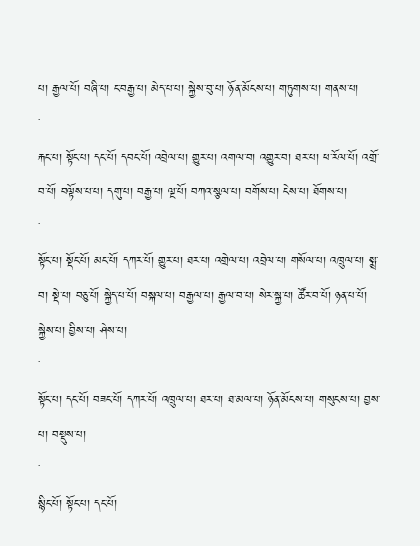པ། རྒྱལ་པོ། བཞི་པ། ང་བརྒྱ་པ། མེད་པ་པ། སྐྱེས་བུ་པ། ཉོན་མོངས་པ། གཏུགས་པ། གནས་པ།
་
རྐང་པ། སྟོང་པ། དང་པོ། དབང་པོ། འབྲེལ་པ། གྱུར་པ། འགལ་བ། འགྱུར་བ། ཐར་པ། ཕ་རོལ་པོ། འགྲོ་བ་པོ། བལྟོས་པ་པ། དགུ་པ། བརྒྱ་པ། ལྔ་པོ། བཀའ་སྩལ་པ། བགོས་པ། ངེས་པ། ཐོགས་པ།
་
སྟོང་པ། སྡོང་པོ། མང་པོ། དཀར་པོ། གྱུར་པ། ཐར་པ། འགྲེལ་པ། འབྲེལ་པ། གསོལ་པ། འཁྲུལ་པ། སྨྲ་བ། སྡེ་པ། བཅུ་པོ། སྐྱེད་པ་པོ། བསྐལ་པ། བརྒྱལ་པ། རྒྱལ་བ་པ། སེར་སྐྱ་པ། ཚོར་བ་པོ། ཉན་པ་པོ། སྐྱེས་པ། བྱིས་པ། ཤེས་པ།
་
སྟོང་པ། དང་པོ། བཟང་པོ། དཀར་པོ། འཁྲུལ་པ། ཐར་པ། ཐ་མལ་པ། ཉོན་མོངས་པ། གསུངས་པ། བྱས་པ། བསྡུས་པ།
་
སྙིང་པོ། སྟོང་པ། དང་པོ།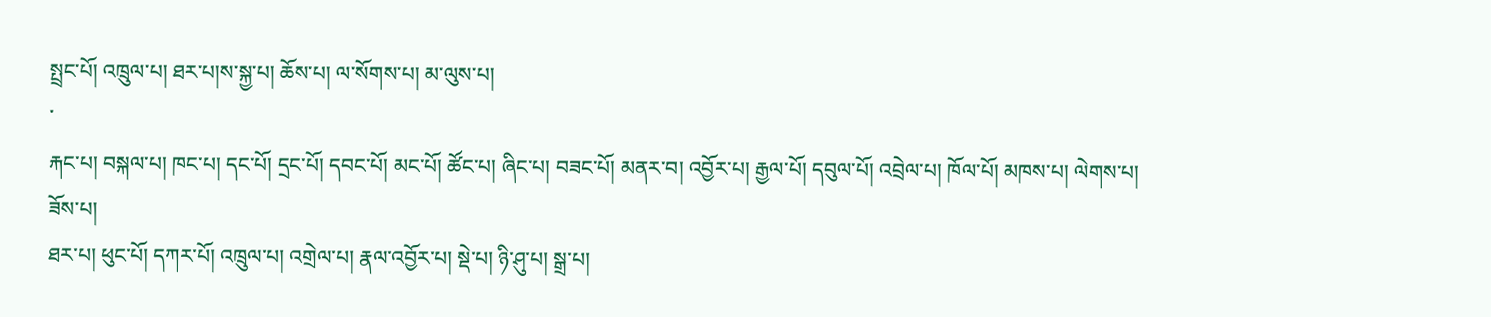སྤྲང་པོ། འཁྲུལ་པ། ཐར་པ།ས་སྐྱ་པ། ཆོས་པ། ལ་སོགས་པ། མ་ལུས་པ།
་
རྐང་པ། བསྐལ་པ། ཁང་པ། དང་པོ། དྲང་པོ། དབང་པོ། མང་པོ། ཚོང་པ། ཞིང་པ། བཟང་པོ། མནར་བ། འབྱོར་པ། རྒྱལ་པོ། དབུལ་པོ། འབྲེལ་པ། ཁོལ་པོ། མཁས་པ། ལེགས་པ། ཟོས་པ།
ཐར་པ། ཕུང་པོ། དཀར་པོ། འཁྲུལ་པ། འགྲེལ་པ། རྣལ་འབྱོར་པ། སྡེ་པ། ཉི་ཤུ་པ། སྒྲ་པ།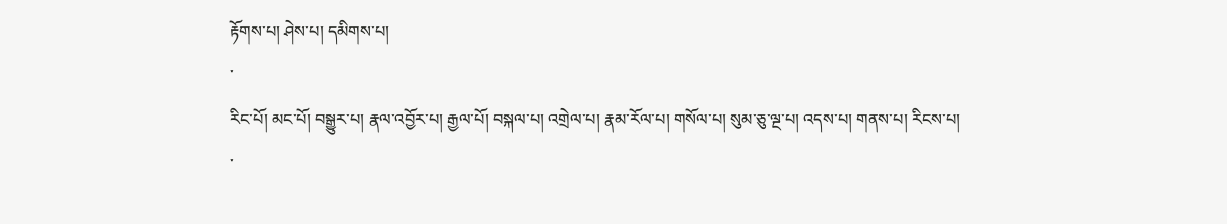རྟོགས་པ། ཤེས་པ། དམིགས་པ།
་
རིང་པོ། མང་པོ། བསྒྱུར་པ། རྣལ་འབྱོར་པ། རྒྱལ་པོ། བསྐལ་པ། འགྲེལ་པ། རྣམ་རོལ་པ། གསོལ་པ། སུམ་ཅུ་ལྔ་པ། འདས་པ། གནས་པ། རིངས་པ།
་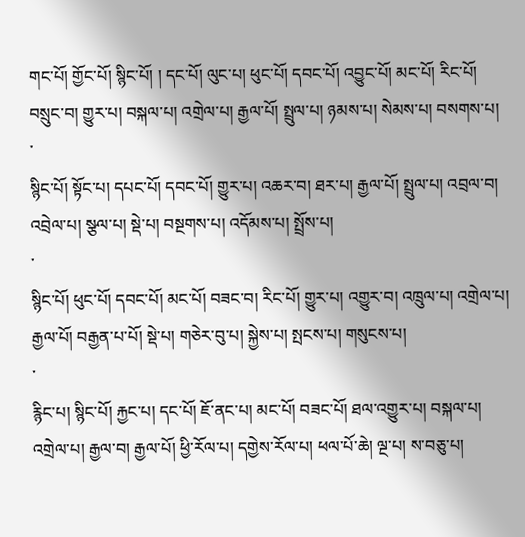གང་པོ། གྱོང་པོ། སྙིང་པོ། ། དང་པོ། ལུང་པ། ཕུང་པོ། དབང་པོ། འབྱུང་པོ། མང་པོ། རིང་པོ། བསྲུང་བ། གྱུར་པ། བསྐལ་པ། འགྲེལ་པ། རྒྱལ་པོ། སྤྲུལ་པ། ཉམས་པ། སེམས་པ། བསགས་པ།
་
སྙིང་པོ། སྟོང་པ། དཔང་པོ། དབང་པོ། གྱུར་པ། འཆར་བ། ཐར་པ། རྒྱལ་པོ། སྤྲུལ་པ། འབྲལ་བ། འབྲེལ་པ། སྩལ་པ། སྡེ་པ། བསྔགས་པ། འདོམས་པ། སྤྲོས་པ།
་
སྙིང་པོ། ཕུང་པོ། དབང་པོ། མང་པོ། བཟང་བ། རིང་པོ། གྱུར་པ། འགྱུར་བ། འཁྲུལ་པ། འགྲེལ་པ། རྒྱལ་པོ། བརྒྱན་པ་པོ། སྡེ་པ། གཅེར་བུ་པ། སྐྱེས་པ། སྤངས་པ། གསུངས་པ།
་
རྙིང་པ། སྙིང་པོ། རྐྱང་པ། དང་པོ། ཇོ་ནང་པ། མང་པོ། བཟང་པོ། ཐལ་འགྱུར་པ། བསྐལ་པ། འགྲེལ་པ། རྒྱལ་བ། རྒྱལ་པོ། ཕྱི་རོལ་པ། དགྱེས་རོལ་པ། ཕལ་པོ་ཆེ། ལྔ་པ། ས་བཅུ་པ།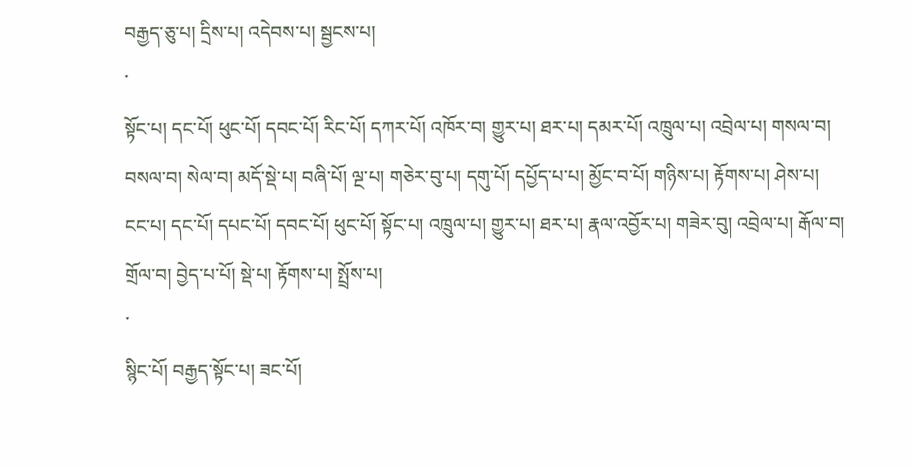བརྒྱད་ཅུ་པ། དྲིས་པ། འདེབས་པ། སྦྱངས་པ།
་
སྟོང་པ། དང་པོ། ཕུང་པོ། དབང་པོ། རིང་པོ། དཀར་པོ། འཁོར་བ། གྱུར་པ། ཐར་པ། དམར་པོ། འཁྲུལ་པ། འབྲེལ་པ། གསལ་བ། བསལ་བ། སེལ་བ། མདོ་སྡེ་པ། བཞི་པོ། ལྔ་པ། གཅེར་བུ་པ། དགུ་པོ། དཔྱོད་པ་པ། མྱོང་བ་པོ། གཉིས་པ། རྟོགས་པ། ཤེས་པ།
ངང་པ། དང་པོ། དཔང་པོ། དབང་པོ། ཕུང་པོ། སྟོང་པ། འཁྲུལ་པ། གྱུར་པ། ཐར་པ། རྣལ་འབྱོར་པ། གཟེར་བུ། འབྲེལ་པ། རྒོལ་བ། གྲོལ་བ། བྱེད་པ་པོ། སྡེ་པ། རྟོགས་པ། སྤྲོས་པ།
་
སྙིང་པོ། བརྒྱད་སྟོང་པ། ཟང་པོ།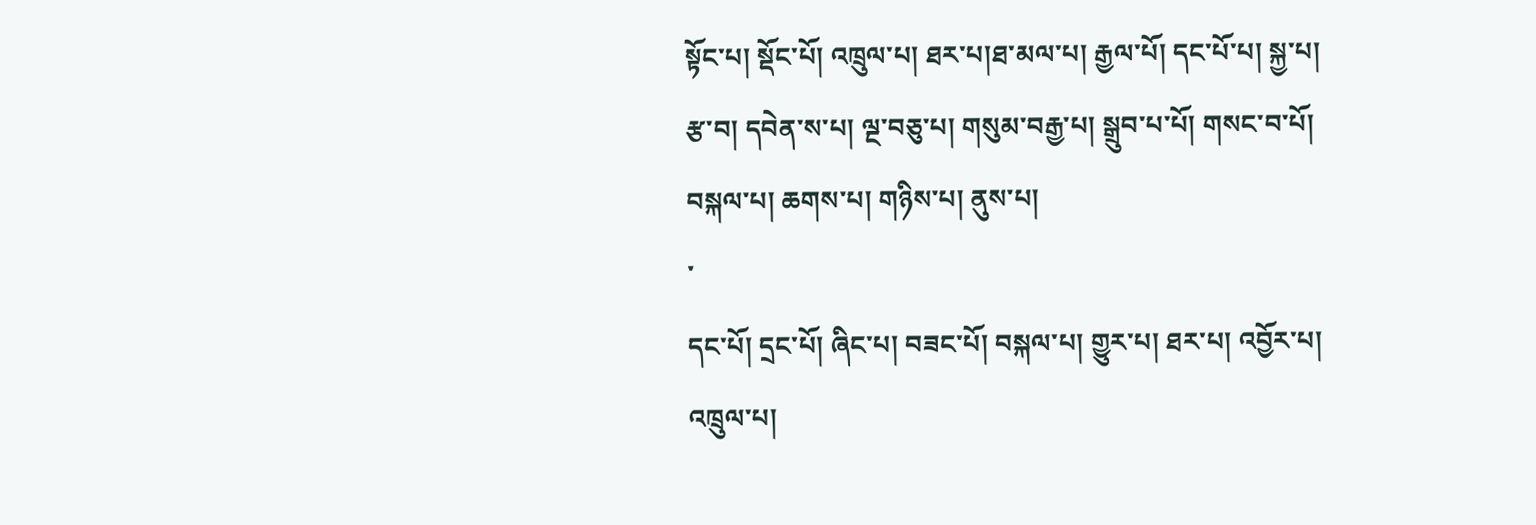སྟོང་པ། སྡོང་པོ། འཁྲུལ་པ། ཐར་པ།ཐ་མལ་པ། རྒྱལ་པོ། དང་པོ་པ། སྐྱ་པ། རྩ་བ། དབེན་ས་པ། ལྔ་བཅུ་པ། གསུམ་བརྒྱ་པ། སྒྲུབ་པ་པོ། གསང་བ་པོ། བསྐལ་པ། ཆགས་པ། གཉིས་པ། ནུས་པ།
་
དང་པོ། དྲང་པོ། ཞིང་པ། བཟང་པོ། བསྐལ་པ། གྱུར་པ། ཐར་པ། འབྱོར་པ། འཁྲུལ་པ།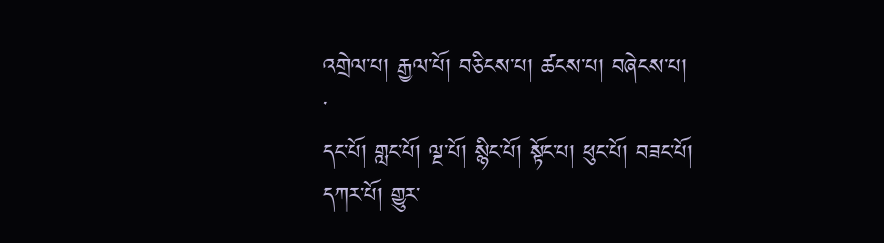འགྲེལ་པ། རྒྱལ་པོ། བཅིངས་པ། ཚངས་པ། བཞེངས་པ།
་
དང་པོ། གླང་པོ། ལྔ་པོ། སྙིང་པོ། སྟོང་པ། ཕུང་པོ། བཟང་པོ། དཀར་པོ། གྱུར་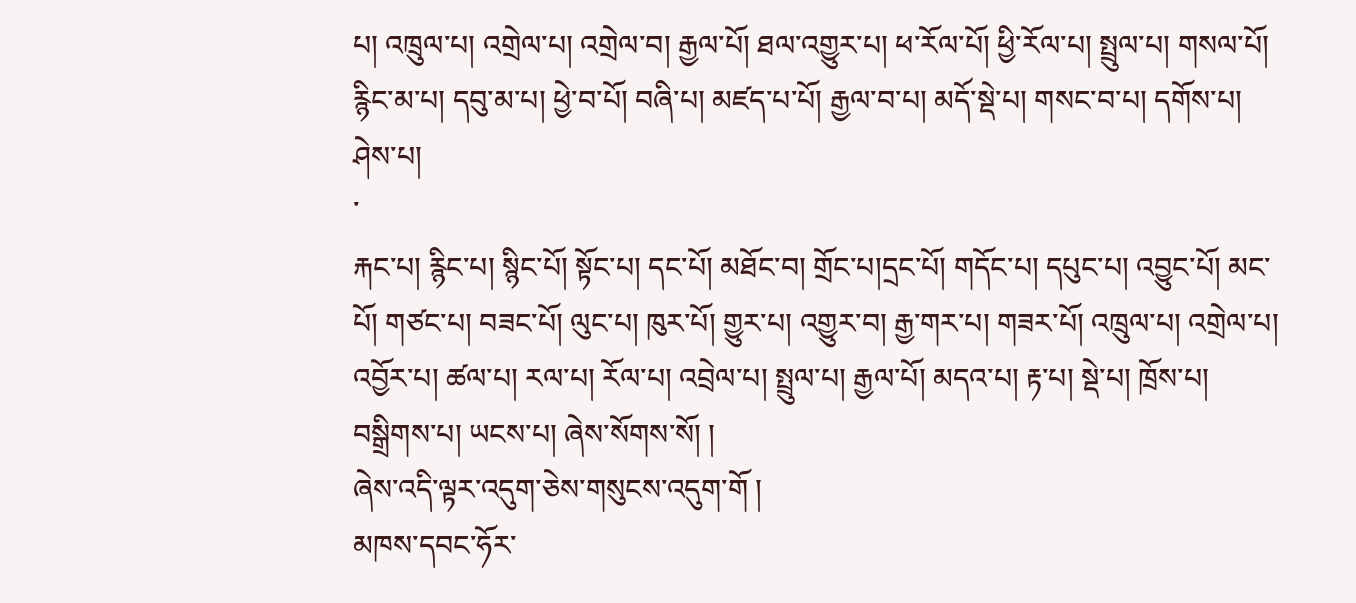པ། འཁྲུལ་པ། འགྲེལ་པ། འགྲེལ་བ། རྒྱལ་པོ། ཐལ་འགྱུར་པ། ཕ་རོལ་པོ། ཕྱི་རོལ་པ། སྤྲུལ་པ། གསལ་པོ། རྙིང་མ་པ། དབུ་མ་པ། ཕྱེ་བ་པོ། བཞི་པ། མཛད་པ་པོ། རྒྱལ་བ་པ། མདོ་སྡེ་པ། གསང་བ་པ། དགོས་པ། ཤེས་པ།
་
རྐང་པ། རྙིང་པ། སྙིང་པོ། སྟོང་པ། དང་པོ། མཐོང་བ། གྲོང་པ།དྲང་པོ། གདོང་པ། དཔུང་པ། འབྱུང་པོ། མང་པོ། གཙང་པ། བཟང་པོ། ལུང་པ། ཁུར་པོ། གྱུར་པ། འགྱུར་བ། རྒྱ་གར་པ། གཟར་པོ། འཁྲུལ་པ། འགྲེལ་པ། འབྱོར་པ། ཚལ་པ། རལ་པ། རོལ་པ། འབྲེལ་པ། སྤྲུལ་པ། རྒྱལ་པོ། མདའ་པ། རྟ་པ། སྡེ་པ། ཁྲོས་པ། བསྒྲིགས་པ། ཡངས་པ། ཞེས་སོགས་སོ། །
ཞེས་འདི་ལྟར་འདུག་ཅེས་གསུངས་འདུག་གོ །
མཁས་དབང་ཧོར་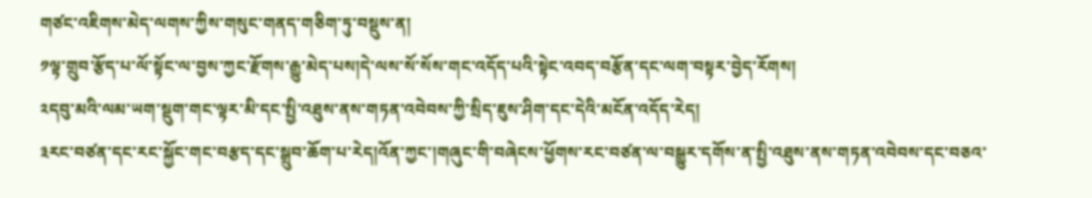གཙང་འཇིགས་མེད་ལགས་ཀྱིས་གསུང་གནད་གཅིག་ཏུ་བསྡུས་ན།
༡ལྟ་གྲུབ་རྩོད་པ་ལོ་སྟོང་ལ་བྱས་ཀྱང་རྫོགས་རྒྱུ་མེད་པས།དེ་ལས་སོ་སོས་གང་འདོད་པའི་སྟེང་འབད་བརྩོན་དང་ལག་བསྟར་བྱེད་རོགས།
༢དབུ་མའི་ལམ་ཡག་སྡུག་གང་ལྟར་མི་དང་སྤྱི་འཐུས་ནས་གཏན་འབེབས་ཀྱི་སྲིད་ཇུས་ཤིག་དང་དེའི་མངོན་འདོད་རེད།
༣རང་བཙན་དང་རང་སྐྱོང་གང་བརྩད་དང་སྒྲུབ་ཆོག་པ་རེད།འོན་ཀྱང་།གཞུང་གི་བཞེངས་ཕྱོགས་རང་བཙན་ལ་བསྒྱུར་དགོས་ན་སྤྱི་འཐུས་ནས་གཏན་འབེབས་དང་བཅའ་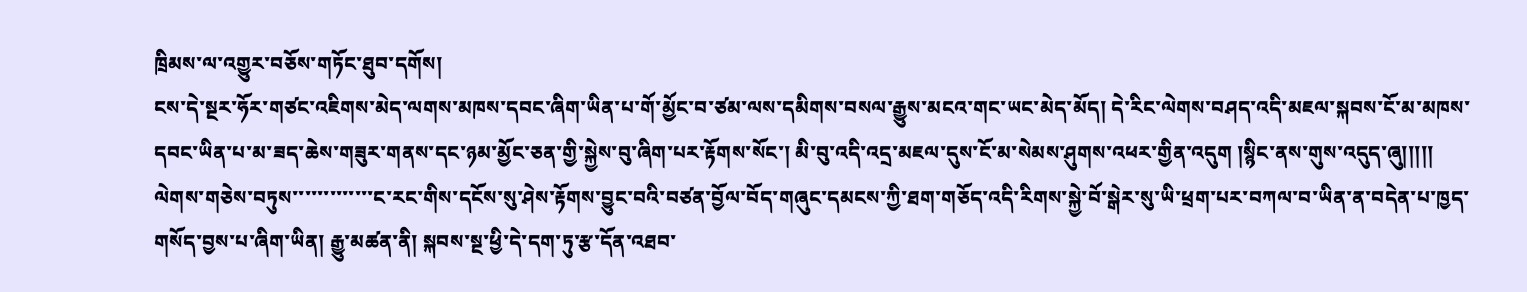ཁྲིམས་ལ་འགྱུར་བཅོས་གཏོང་ཐུབ་དགོས།
ངས་དེ་སྔར་ཧོར་གཙང་འཇིགས་མེད་ལགས་མཁས་དབང་ཞིག་ཡིན་པ་གོ་མྱོང་བ་ཙམ་ལས་དམིགས་བསལ་རྒྱུས་མངའ་གང་ཡང་མེད་མོད། དེ་རིང་ལེགས་བཤད་འདི་མཇལ་སྐབས་ངོ་མ་མཁས་དབང་ཡིན་པ་མ་ཟད་ཆེས་གཟུར་གནས་དང་ཉམ་མྱོང་ཅན་གྱི་སྐྱེས་བུ་ཞིག་པར་རྟོགས་སོང་། མི་བུ་འདི་འདྲ་མཇལ་དུས་ངོ་མ་སེམས་ཤུགས་འཕར་གྱིན་འདུག །སྙིང་ནས་གུས་འདུད་ཞུ།།།།། ལེགས་གཅེས་བཏུས་་་་་་་་་་་་་ང་རང་གིས་དངོས་སུ་ཤེས་རྟོགས་བྱུང་བའི་བཙན་བྱོལ་བོད་གཞུང་དམངས་ཀྱི་ཐག་གཅོད་འདི་རིགས་སྐྱེ་བོ་སྒེར་སུ་ཡི་ཕྲག་པར་བཀལ་བ་ཡིན་ན་བདེན་པ་ཁྱད་གསོད་བྱས་པ་ཞིག་ཡིན། རྒྱུ་མཚན་ནི། སྐབས་སྔ་ཕྱི་དེ་དག་ཏུ་རྩ་དོན་འཐབ་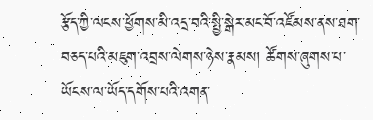རྩོད་ཀྱི་ལངས་ཕྱོགས་མི་འདྲ་བའི་སྤྱི་སྒེར་མང་བོ་འཛོམས་ནས་ཐག་བཅད་པའི་མཇུག་འབྲས་ལེགས་ཉེས་རྣམས། ཚོགས་ཞུགས་པ་ཡོངས་ལ་ཡོད་དགོས་པའི་འགན་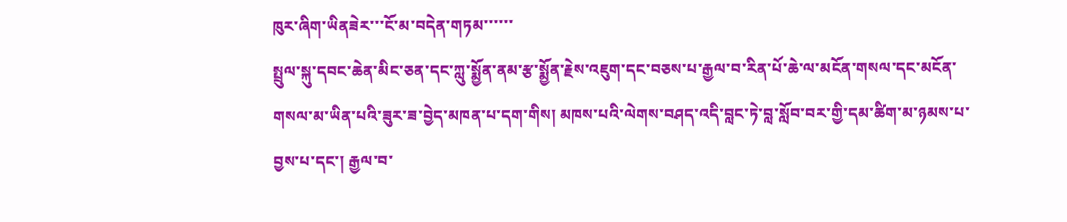ཁུར་ཞིག་ཡིནཟེར་་་ངོ་མ་བདེན་གཏམ་་་་་་
སྤྲུལ་སྐུ་དབང་ཆེན་མིང་ཅན་དང་ཀླུ་སྨྱོན་ནམ་རྩ་སྨྱོན་རྗེས་འཇུག་དང་བཅས་པ་རྒྱལ་བ་རིན་པོ་ཆེ་ལ་མངོན་གསལ་དང་མངོན་གསལ་མ་ཡིན་པའི་ཟུར་ཟ་བྱེད་མཁན་པ་དག་གིས། མཁས་པའི་ལེགས་བཤད་འདི་བླང་ཏེ་བླ་སློབ་བར་གྱི་དམ་ཚིག་མ་ཉམས་པ་བྱས་པ་དང་། རྒྱལ་བ་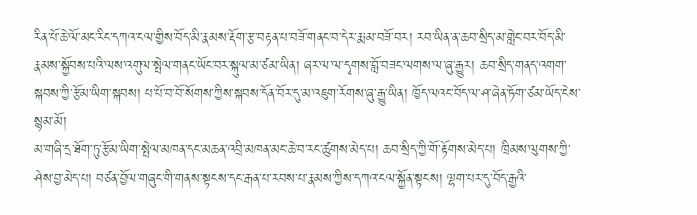རིན་པོ་ཆེ་ལོ་མང་རིང་དཀའ་ངལ་གྱིས་བོད་མི་རྣམས་རྡོག་རྩ་བརྟན་པ་བཟོ་གནང་བ་དེར་རྨ་མ་བཟོ་བར། རབ་ཡིན་ན་ཆབ་སྲིད་མ་གླེང་བར་བོད་མི་རྣམས་སྐྱོབས་པའི་ལས་འགུལ་སྤེལ་གནང་ཡོང་བར་སྐུལ་མ་ཙམ་ཡིན། ཞར་ལ་ལ་དྭགས་བློ་བཟང་ལགས་ལ་ཞུ་རྒྱུར། ཆབ་སྲིད་གནད་འགག་སྐབས་ཀྱི་རྩོམ་ཡིག་སྐབས། པ་པོ་བ་བོ་སོགས་ཀྱིས་སྐབས་དོན་བོར་དུ་མ་འཇུག་རོགས་ཞུ་རྒྱུ་ཡིན། ཁྱོད་ལའང་བོད་ལ་ཤ་ཞེན་ཏོག་ཙམ་ཡོད་ངེས་སྙམ་མོ།
མ་གཞི་དྲ་ཐོག་ཏུ་རྩོམ་ཡིག་སྤེལ་མཁན་དང་མཆན་འབྲི་མཁན་མང་ཆེ་བ་རང་ཚུགས་མེད་པ། ཆབ་སྲིད་ཀྱི་གོ་རྟོགས་མེད་པ། ཁྲིམས་ལུགས་ཀྱི་ཤེས་བྱ་མེད་པ། བཙན་བྱོལ་གཞུང་གི་གནས་སྟངས་དང་རྒན་པ་རབས་པ་རྣམས་ཀྱིས་དཀའ་ངལ་སྐྱོན་སྟངས། ལྷག་པར་དུ་བོད་རྒྱའི་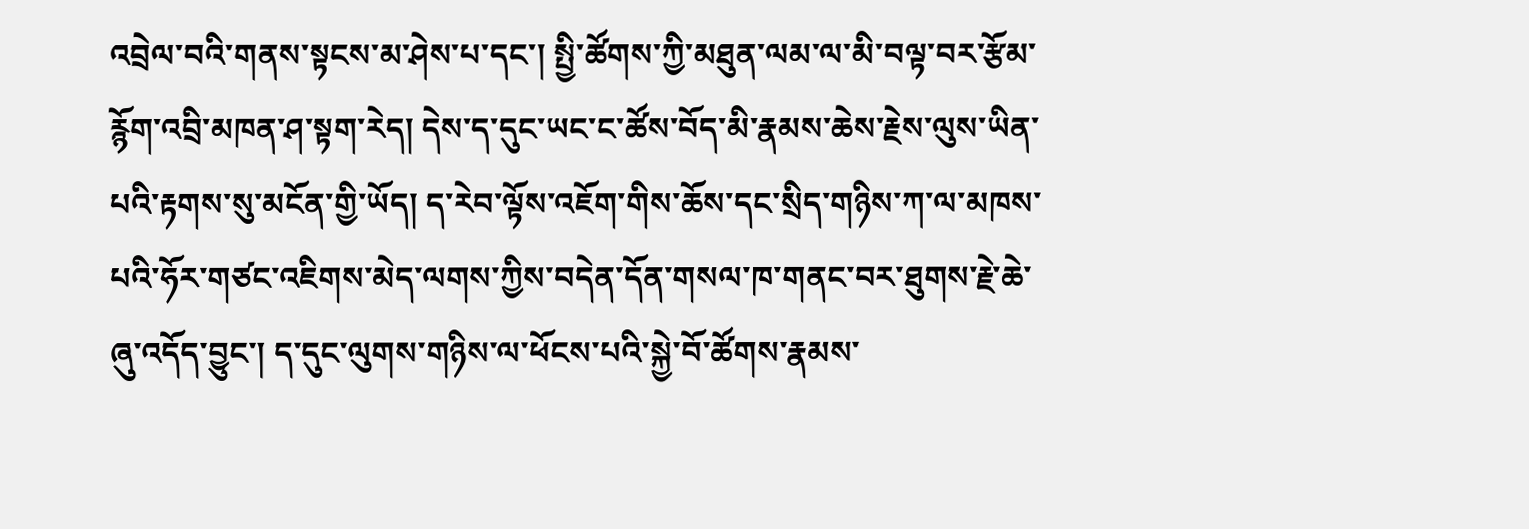འབྲེལ་བའི་གནས་སྟངས་མ་ཤེས་པ་དང་། སྤྱི་ཚོགས་ཀྱི་མཐུན་ལམ་ལ་མི་བལྟ་བར་རྩོམ་རྙོག་འབྲི་མཁན་ཤ་སྟག་རེད། དེས་ད་དུང་ཡང་ང་ཚོས་བོད་མི་རྣམས་ཆེས་རྗེས་ལུས་ཡིན་པའི་རྟགས་སུ་མངོན་གྱི་ཡོད། ད་རེབ་ལྟོས་འཇོག་གིས་ཆོས་དང་སྲིད་གཉིས་ཀ་ལ་མཁས་པའི་ཧོར་གཙང་འཇིགས་མེད་ལགས་ཀྱིས་བདེན་དོན་གསལ་ཁ་གནང་བར་ཐུགས་རྗེ་ཆེ་ཞུ་འདོད་བྱུང་། ད་དུང་ལུགས་གཉིས་ལ་ཕོངས་པའི་སྐྱེ་བོ་ཚོགས་རྣམས་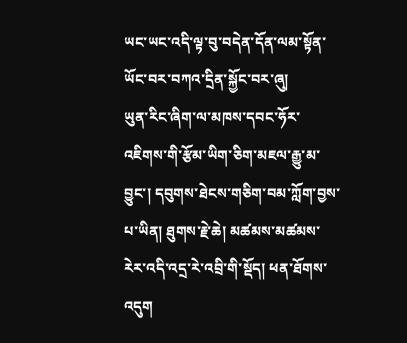ཡང་ཡང་འདི་ལྟ་བུ་བདེན་དོན་ལམ་སྟོན་ཡོང་བར་བཀའ་དྲིན་སྐྱོང་བར་ཞུ།
ཡུན་རིང་ཞིག་ལ་མཁས་དབང་ཧོར་འཇིགས་གི་རྩོམ་ཡིག་ཅིག་མཇལ་རྒྱུ་མ་བྱུང་། དབུགས་ཐེངས་གཅིག་བམ་ཀློག་བྱས་པ་ཡིན། ཐུགས་རྗེ་ཆེ། མཚམས་མཚམས་རེར་འདི་འདྲ་རེ་འབྲི་གི་སྡོད། ཕན་ཐོགས་འདུག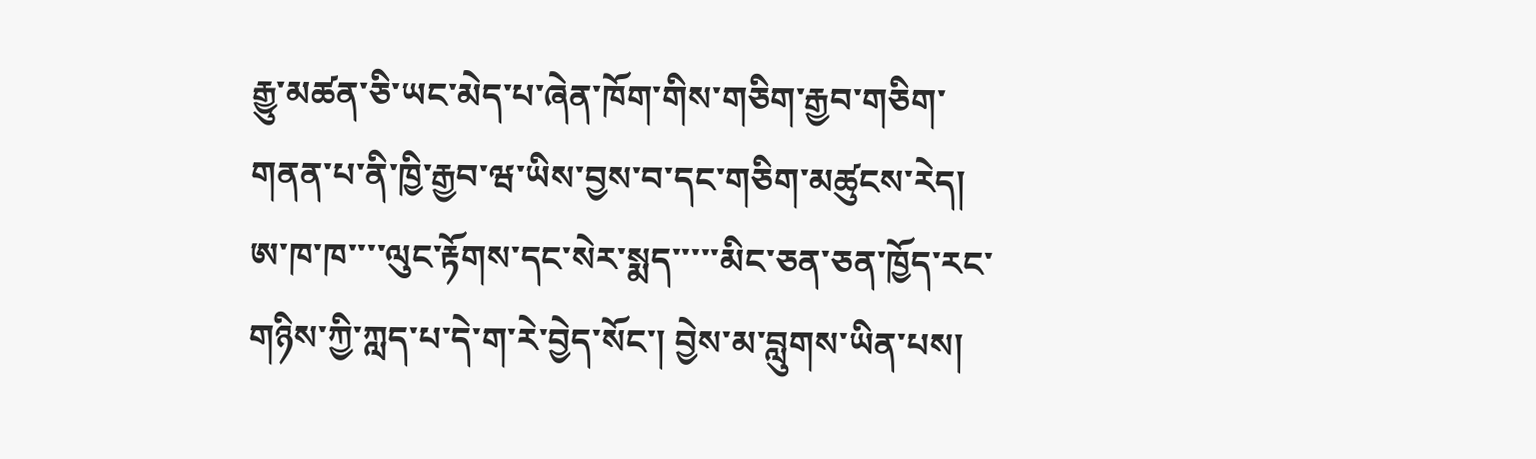རྒྱུ་མཚན་ཅི་ཡང་མེད་པ་ཞེན་ཁོག་གིས་གཅིག་རྒྱབ་གཅིག་གནན་པ་ནི་ཁྱི་རྒྱབ་ཝ་ཡིས་བྱས་བ་དང་གཅིག་མཚུངས་རེད།
ཨ་ཁ་ཁ་་་་ལུང་རྟོགས་དང་སེར་སྨད་་་་་མིང་ཅན་ཅན་ཁྱོད་རང་གཉིས་ཀྱི་ཀླད་པ་དེ་ག་རེ་བྱེད་སོང་། བྱེས་མ་བླུགས་ཡིན་པས།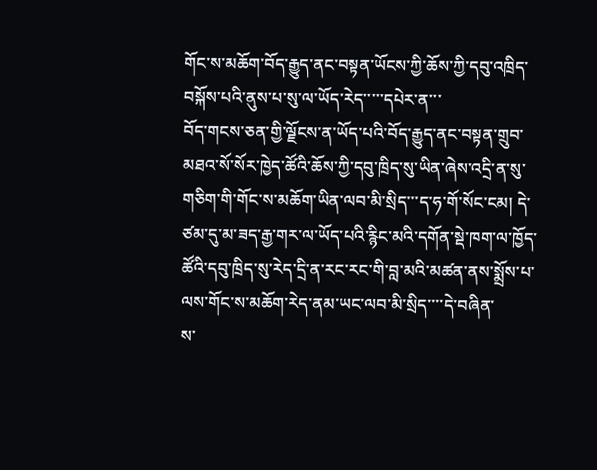གོང་ས་མཆོག་བོད་རྒྱུད་ནང་བསྟན་ཡོངས་ཀྱི་ཆོས་ཀྱི་དབུ་འཁྲིད་བསྐོས་པའི་ནུས་པ་སུ་ལ་ཡོད་རེད་་་་་དཔེར་ན་་་
བོད་གངས་ཅན་གྱི་ལྗོངས་ན་ཡོད་པའི་བོད་རྒྱུད་ནང་བསྟན་གྲུབ་མཐའ་སོ་སོར་ཁྱེད་ཚོའི་ཆོས་ཀྱི་དབུ་ཁྲིད་སུ་ཡིན་ཞེས་འདྲི་ན་སུ་གཅིག་གི་གོང་ས་མཆོག་ཡིན་ལབ་མི་སྲིད་་་ད་ཧ་གོ་སོང་ངམ། དེ་ཙམ་དུ་མ་ཟད་རྒྱ་གར་ལ་ཡོད་པའི་རྙིང་མའི་དགོན་སྡེ་ཁག་ལ་ཁྱོད་ཚོའི་དབུ་ཁྲིད་སུ་རེད་དྲི་ན་རང་རང་གི་བླ་མའི་མཚན་ནས་སྨྲོས་པ་ལས་གོང་ས་མཆོག་རེད་ནམ་ཡང་ལབ་མི་སྲིད་་་་དེ་བཞིན་
ས་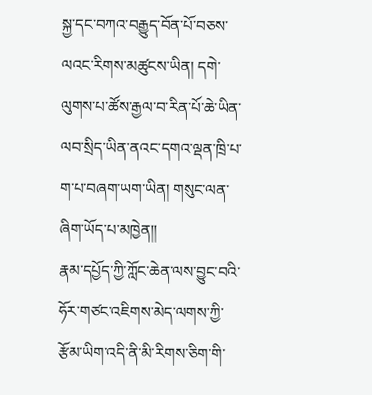སྐྱ་དང་བཀའ་བརྒྱུད་བོན་པོ་བཅས་ལའང་རིགས་མཚུངས་ཡིན། དགེ་ལུགས་པ་ཚོས་རྒྱལ་བ་རིན་པོ་ཆེ་ཡིན་ལབ་སྲིད་ཡིན་ནའང་དགའ་ལྡན་ཁྲི་པ་ག་པ་བཞག་ཡག་ཡིན། གསུང་ལན་ཞིག་ཡོད་པ་མཁྱེན།།
རྣམ་དཔྱོད་ཀྱི་ཀློང་ཆེན་ལས་བྱུང་བའི་ཧོར་གཙང་འཇིགས་མེད་ལགས་ཀྱི་རྩོམ་ཡིག་འདི་ནི་མི་རིགས་ཅིག་གི་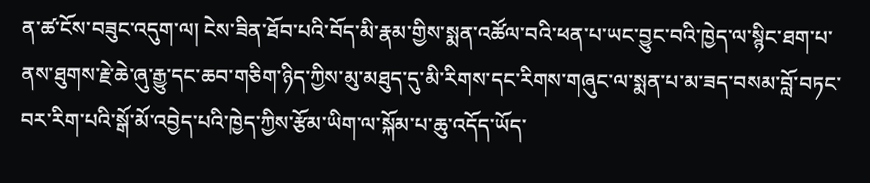ན་ཚ་ངོས་བཟུང་འདུག་ལ། ངེས་ཟིན་ཐོབ་པའི་བོད་མི་རྣམ་གྱིས་སྨན་འཚོལ་བའི་ཕན་པ་ཡང་བྱུང་བའི་ཁྱེད་ལ་སྙིང་ཐག་པ་ནས་ཐུགས་རྗེ་ཆེ་ཞུ་རྒྱུ་དང་ཆབ་གཅིག་ཉིད་ཀྱིས་མུ་མཐུད་དུ་མི་རིགས་དང་རིགས་གཞུང་ལ་སྨན་པ་མ་ཟད་བསམ་བློ་བཏང་བར་རིག་པའི་སྒོ་མོ་འབྱེད་པའི་ཁྱེད་ཀྱིས་རྩོམ་ཡིག་ལ་སྐོམ་པ་ཆུ་འདོད་ཡོད་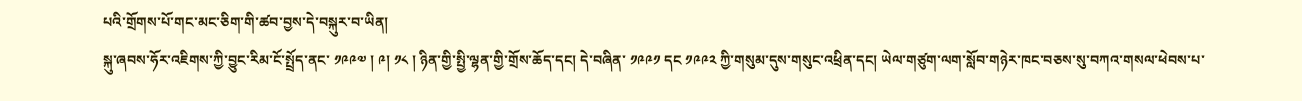པའི་གྲོགས་པོ་གང་མང་ཅིག་གི་ཚབ་བྱས་དེ་བསྐུར་བ་ཡིན།
སྐུ་ཞབས་ཧོར་འཇིགས་ཀྱི་བྱུང་རིམ་ངོ་སྤྲོད་ནང་ ༡༩༩༧ ། ༩། ༡༨ ། ཉིན་གྱི་སྤྱི་ལྷན་གྱི་གྲོས་ཆོད་དང། དེ་བཞིན་ ༡༩༩༡ དང ༡༩༩༢ ཀྱི་གསུམ་དུས་གསུང་འཕྲིན་དང། ཡེལ་གཙུག་ལག་སློབ་གཉེར་ཁང་བཅས་སུ་བཀའ་གསལ་ཕེབས་པ་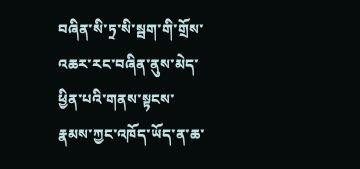བཞིན་སི་ཏྲ་སི་སྦག་གི་གྲོས་འཆར་རང་བཞིན་ནུས་མེད་ཕྱིན་པའི་གནས་སྟངས་རྣམས་ཀྱང་འཁོད་ཡོད་ན་ཆ་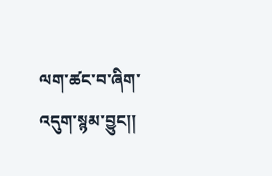ལག་ཚང་བ་ཞིག་འདུག་སྙམ་བྱུང།།